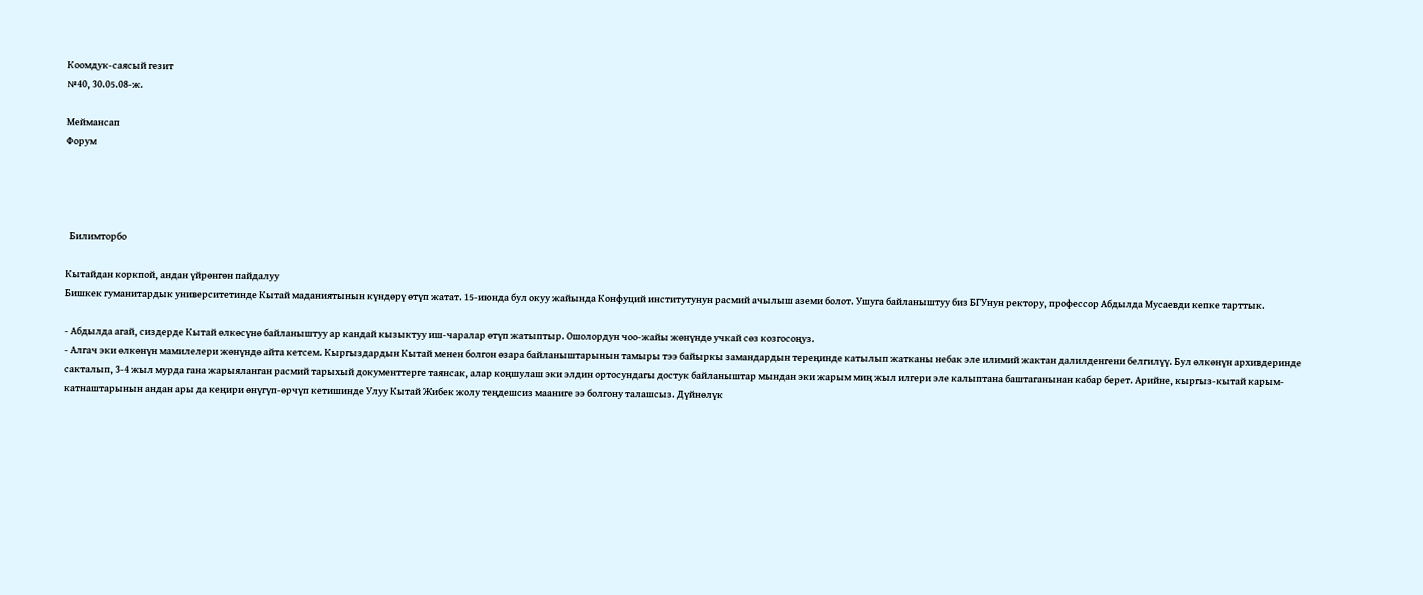Коомдук-саясый гезит
№40, 30.05.08-ж.

Меймансап
Форум




  Билимторбо

Кытайдан коркпой, андан үйрөнгөн пайдалуу
Бишкек гуманитардык университетинде Кытай маданиятынын күндөрү өтүп жатат. 15-июнда бул окуу жайында Конфуций институтунун расмий ачылыш аземи болот. Ушуга байланыштуу биз БГУнун ректору, профессор Абдылда Мусаевди кепке тарттык.

- Абдылда агай, сиздерде Кытай өлкөсүнө байланыштуу ар кандай кызыктуу иш-чаралар өтүп жатыптыр. Ошолордун чоо-жайы жөнүндө учкай сөз козгосоңуз.
- Алгач эки өлкөнүн мамилелери жөнүндө айта кетсем. Кыргыздардын Кытай менен болгон өзара байланыштарынын тамыры тээ байыркы замандардын тереңинде катылып жатканы небак эле илимий жактан далилденгени белгилүү. Бул өлкөнүн архивдеринде сакталып, 3-4 жыл мурда гана жарыяланган расмий тарыхый документтерге таянсак, алар коңшулаш эки элдин ортосундагы достук байланыштар мындан эки жарым миң жыл илгери эле калыптана баштаганынан кабар берет. Арийне, кыргыз-кытай карым-катнаштарынын андан ары да кеңири өнүгүп-өрчүп кетишинде Улуу Кытай Жибек жолу теңдешсиз мааниге ээ болгону талашсыз. Дүйнөлүк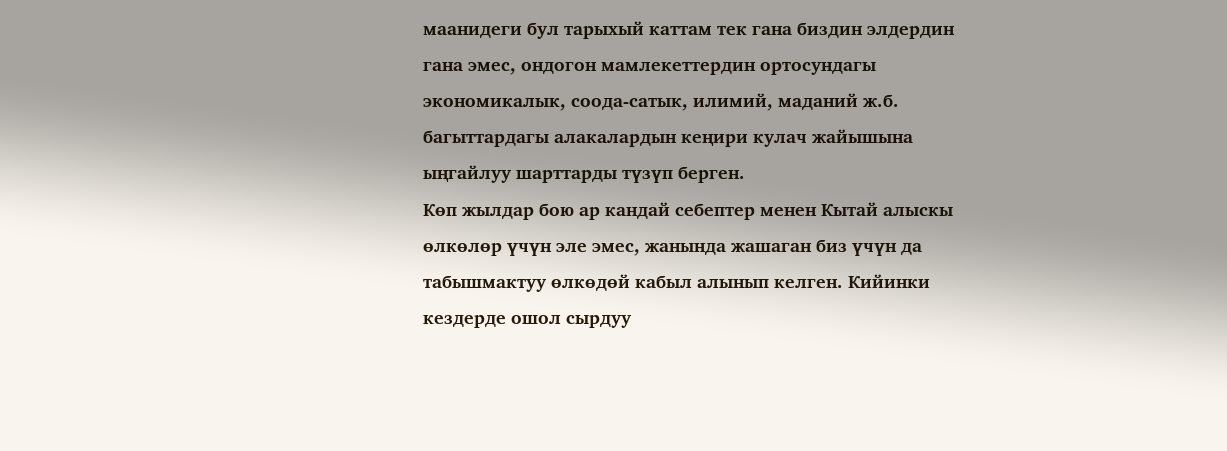маанидеги бул тарыхый каттам тек гана биздин элдердин гана эмес, ондогон мамлекеттердин ортосундагы экономикалык, соода-сатык, илимий, маданий ж.б. багыттардагы алакалардын кеңири кулач жайышына ыңгайлуу шарттарды түзүп берген.
Көп жылдар бою ар кандай себептер менен Кытай алыскы өлкөлөр үчүн эле эмес, жанында жашаган биз үчүн да табышмактуу өлкөдөй кабыл алынып келген. Кийинки кездерде ошол сырдуу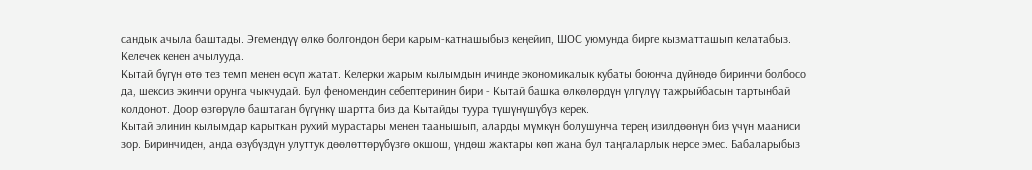сандык ачыла баштады. Эгемендүү өлкө болгондон бери карым-катнашыбыз кеңейип, ШОС уюмунда бирге кызматташып келатабыз. Келечек кенен ачылууда.
Кытай бүгүн өтө тез темп менен өсүп жатат. Келерки жарым кылымдын ичинде экономикалык кубаты боюнча дүйнөдө биринчи болбосо да, шексиз экинчи орунга чыкчудай. Бул феномендин себептеринин бири - Кытай башка өлкөлөрдүн үлгүлүү тажрыйбасын тартынбай колдонот. Доор өзгөрүлө баштаган бүгүнкү шартта биз да Кытайды туура түшүнүшүбүз керек.
Кытай элинин кылымдар карыткан рухий мурастары менен таанышып, аларды мүмкүн болушунча терең изилдөөнүн биз үчүн мааниси зор. Биринчиден, анда өзүбүздүн улуттук дөөлөттөрүбүзгө окшош, үндөш жактары көп жана бул таңгаларлык нерсе эмес. Бабаларыбыз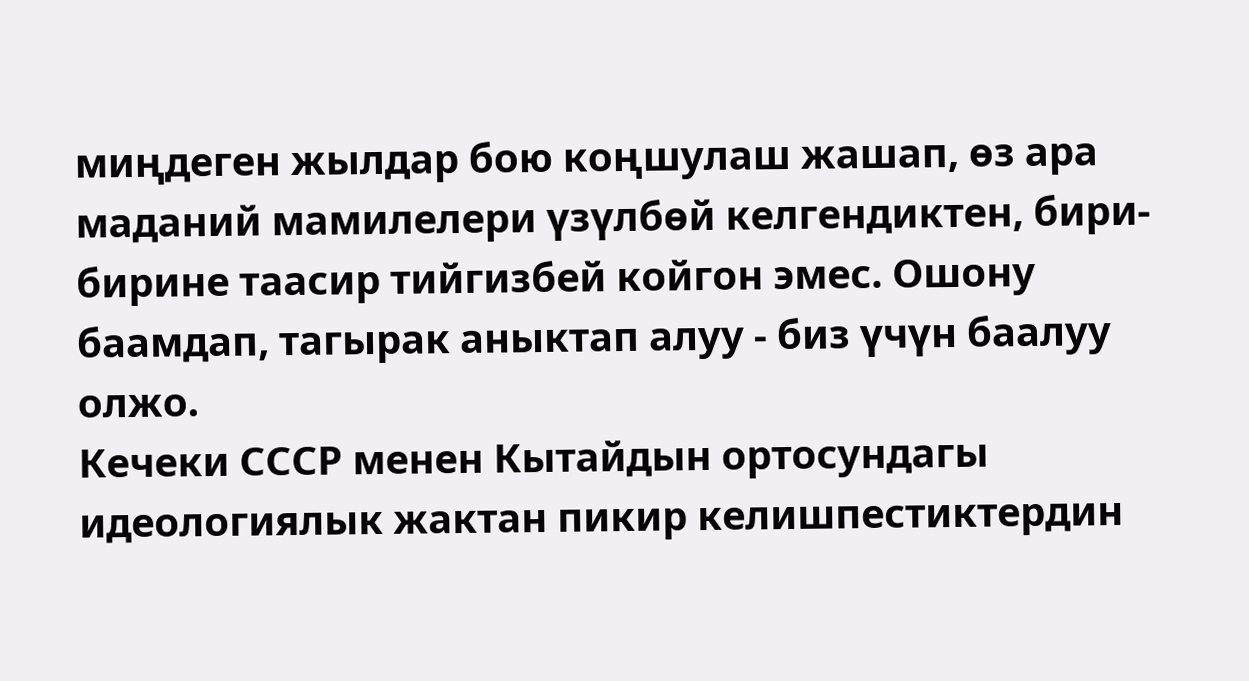миңдеген жылдар бою коңшулаш жашап, өз ара маданий мамилелери үзүлбөй келгендиктен, бири-бирине таасир тийгизбей койгон эмес. Ошону баамдап, тагырак аныктап алуу - биз үчүн баалуу олжо.
Кечеки СССР менен Кытайдын ортосундагы идеологиялык жактан пикир келишпестиктердин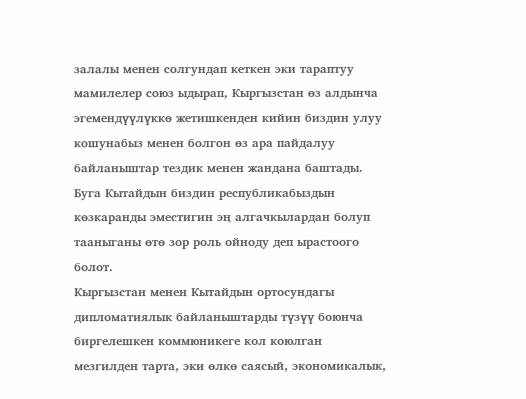залалы менен солгундап кеткен эки тараптуу мамилелер союз ыдырап, Кыргызстан өз алдынча эгемендүүлүккө жетишкенден кийин биздин улуу кошунабыз менен болгон өз ара пайдалуу байланыштар тездик менен жандана баштады. Буга Кытайдын биздин республикабыздын көзкаранды эместигин эң алгачкылардан болуп тааныганы өтө зор роль ойноду деп ырастоого болот.
Кыргызстан менен Кытайдын ортосундагы дипломатиялык байланыштарды түзүү боюнча биргелешкен коммюникеге кол коюлган мезгилден тарта, эки өлкө саясый, экономикалык,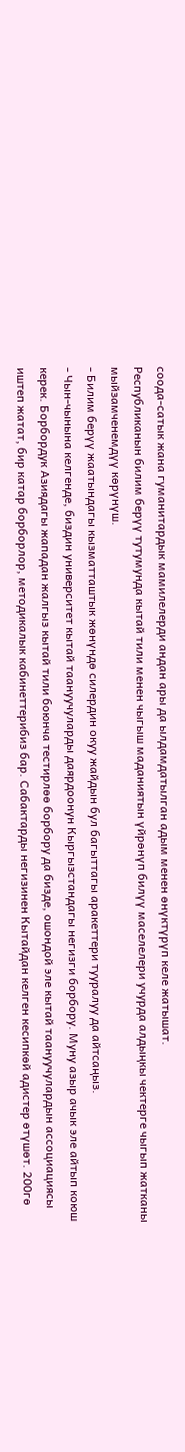соода-сатык жана гуманитардык мамилелерди андан ары да ылдамдатылган адым менен өнүктүрүп келе жатышат.
Республиканын билим берүү тутумунда кытай тили менен чыгыш маданиятын үйрөнүп билүү маселелери учурда алдыңкы чектерге чыгып жатканы мыйзамченемдүү көрүнүш.
- Билим берүү жаатындагы кызматташтык жөнүндө силердин окуу жайдын бул багыттагы аракеттери тууралуу да айтсаңыз.
- Чын-чынына келгенде, биздин университет кытай таануучуларды даярдоонун Кыргызстандагы негизги борбору. Муну азыр ачык эле айтып коюш керек. Борбордук Азиядагы жападан жалгыз кытай тили боюнча тестирлөө борбору да бизде, ошондой эле кытай таануучулардын ассоциациясы иштеп жатат, бир катар борборлор, методикалык кабинеттерибиз бар. Сабактарды негизинен Кытайдан келген кесипкөй адистер өтүшөт. 200гө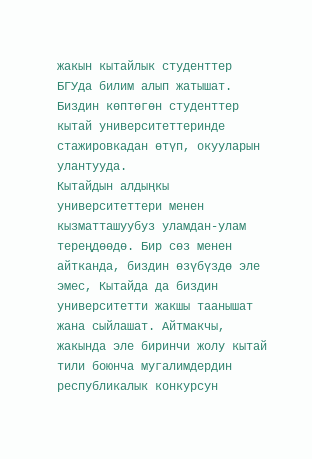жакын кытайлык студенттер БГУда билим алып жатышат. Биздин көптөгөн студенттер кытай университеттеринде стажировкадан өтүп, окууларын улантууда.
Кытайдын алдыңкы университеттери менен кызматташуубуз уламдан-улам тереңдөөдө. Бир сөз менен айтканда, биздин өзүбүздө эле эмес, Кытайда да биздин университетти жакшы таанышат жана сыйлашат. Айтмакчы, жакында эле биринчи жолу кытай тили боюнча мугалимдердин республикалык конкурсун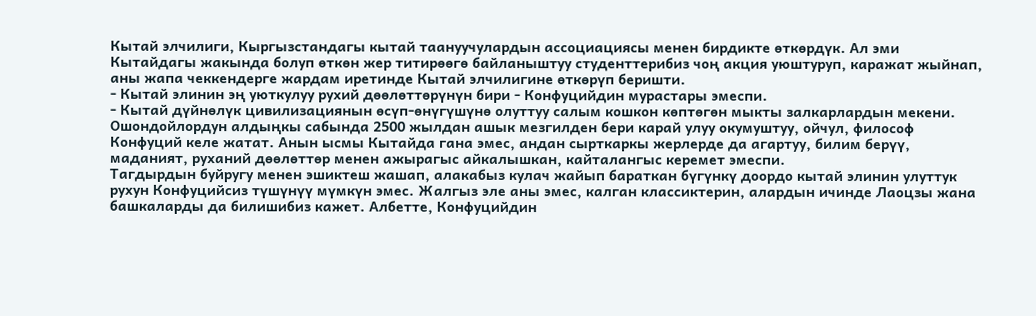Кытай элчилиги, Кыргызстандагы кытай таануучулардын ассоциациясы менен бирдикте өткөрдүк. Ал эми Кытайдагы жакында болуп өткөн жер титирөөгө байланыштуу студенттерибиз чоң акция уюштуруп, каражат жыйнап, аны жапа чеккендерге жардам иретинде Кытай элчилигине өткөрүп беришти.
- Кытай элинин эң уюткулуу рухий дөөлөттөрүнүн бири - Конфуцийдин мурастары эмеспи.
- Кытай дүйнөлүк цивилизациянын өсүп-өнүгүшүнө олуттуу салым кошкон көптөгөн мыкты залкарлардын мекени. Ошондойлордун алдыңкы сабында 2500 жылдан ашык мезгилден бери карай улуу окумуштуу, ойчул, философ Конфуций келе жатат. Анын ысмы Кытайда гана эмес, андан сырткаркы жерлерде да агартуу, билим берүү, маданият, руханий дөөлөттөр менен ажырагыс айкалышкан, кайталангыс керемет эмеспи.
Тагдырдын буйругу менен эшиктеш жашап, алакабыз кулач жайып бараткан бүгүнкү доордо кытай элинин улуттук рухун Конфуцийсиз түшүнүү мүмкүн эмес. Жалгыз эле аны эмес, калган классиктерин, алардын ичинде Лаоцзы жана башкаларды да билишибиз кажет. Албетте, Конфуцийдин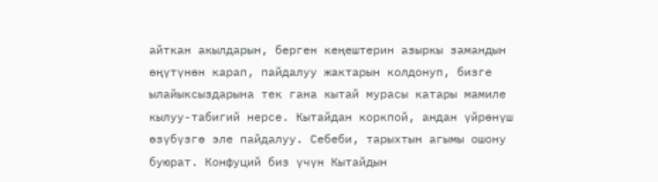айткан акылдарын, берген кеңештерин азыркы замандын өңүтүнөн карап, пайдалуу жактарын колдонуп, бизге ылайыксыздарына тек гана кытай мурасы катары мамиле кылуу-табигий нерсе. Кытайдан коркпой, андан үйрөнүш өзүбүзгө эле пайдалуу. Себеби, тарыхтын агымы ошону буюрат. Конфуций биз үчүн Кытайдын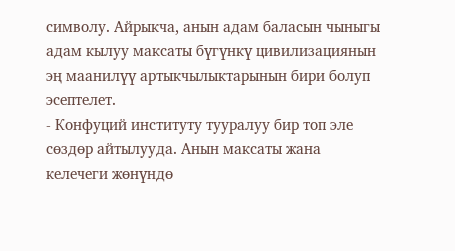символу. Айрыкча, анын адам баласын чыныгы адам кылуу максаты бүгүнкү цивилизациянын эң маанилүү артыкчылыктарынын бири болуп эсептелет.
- Конфуций институту тууралуу бир топ эле сөздөр айтылууда. Анын максаты жана келечеги жөнүндө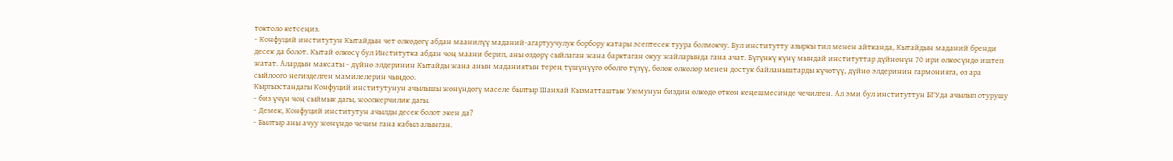токтоло кетсеңиз.
- Конфуций институтун Кытайдын чет өлкөдөгү абдан маанилүү маданий-агартуучулук борбору катары эсептесек туура болмокчу. Бул институтту азыркы тил менен айтканда, Кытайдын маданий бренди десек да болот. Кытай өлкөсү бул Институтка абдан чоң маани берип, аны өздөрү сыйлаган жана барктаган окуу жайларында гана ачат. Бүгүнкү күнү мындай институттар дүйнөнүн 70 ири өлкөсүндө иштеп жатат. Алардын максаты - дүйнө элдеринин Кытайды жана анын маданиятын терең түшүнүүгө өбөлгө түзүү, бөлөк өлкөлөр менен достук байланыштарды күчөтүү, дүйнө элдеринин гармонияга, өз ара сыйлоого негизделген мамилелерин чыңдоо.
Кыргызстандагы Конфуций институтунун ачылышы жөнүндөгү маселе былтыр Шанхай Кызматташтык Уюмунун биздин өлкөдө өткөн кеңешмесинде чечилген. Ал эми бул институттун БГУда ачылып отурушу - биз үчүн чоң сыймык дагы, жоопкерчилик дагы.
- Демек, Конфуций институтун ачылды десек болот экен да?
- Былтыр аны ачуу жөнүндө чечим гана кабыл алынган.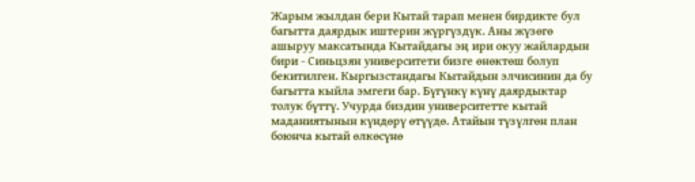Жарым жылдан бери Кытай тарап менен бирдикте бул багытта даярдык иштерин жүргүздүк. Аны жүзөгө ашыруу максатында Кытайдагы эң ири окуу жайлардын бири - Синьцзян университети бизге өнөктөш болуп бекитилген. Кыргызстандагы Кытайдын элчисинин да бу багытта кыйла эмгеги бар. Бүгүнкү күнү даярдыктар толук бүттү. Учурда биздин университетте кытай маданиятынын күндөрү өтүүдө. Атайын түзүлгөн план боюнча кытай өлкөсүнө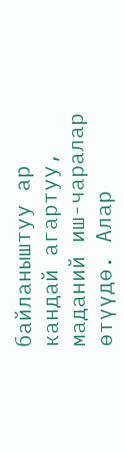байланыштуу ар кандай агартуу, маданий иш-чаралар өтүүдө. Алар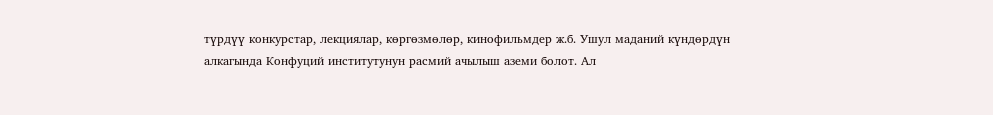түрдүү конкурстар, лекциялар, көргөзмөлөр, кинофильмдер ж.б. Ушул маданий күндөрдүн алкагында Конфуций институтунун расмий ачылыш аземи болот. Ал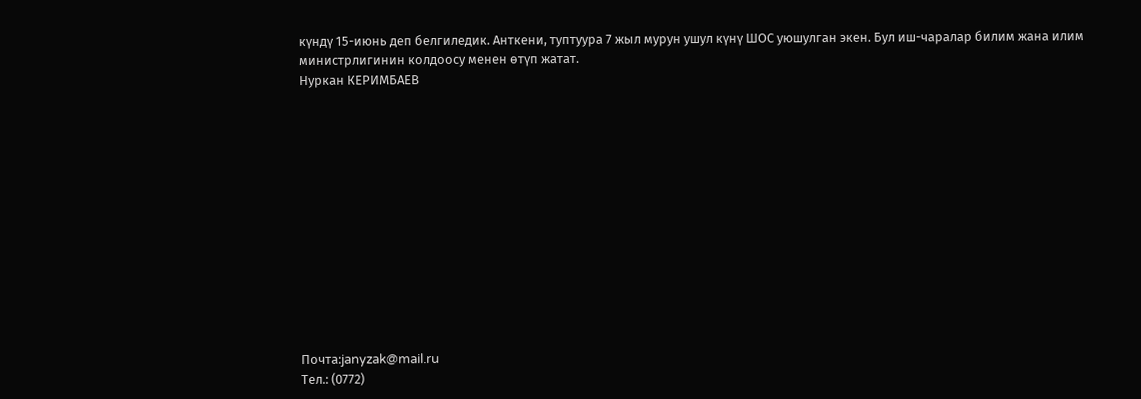күндү 15-июнь деп белгиледик. Анткени, туптуура 7 жыл мурун ушул күнү ШОС уюшулган экен. Бул иш-чаралар билим жана илим министрлигинин колдоосу менен өтүп жатат.
Нуркан КЕРИМБАЕВ













Почта:janyzak@mail.ru
Тел.: (0772)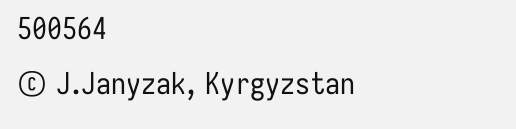500564
© J.Janyzak, Kyrgyzstan